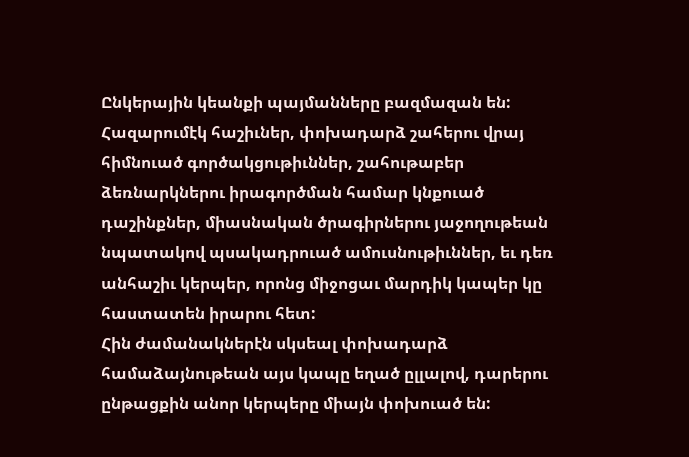Ընկերային կեանքի պայմանները բազմազան են: Հազարումէկ հաշիւներ, փոխադարձ շահերու վրայ հիմնուած գործակցութիւններ, շահութաբեր ձեռնարկներու իրագործման համար կնքուած դաշինքներ, միասնական ծրագիրներու յաջողութեան նպատակով պսակադրուած ամուսնութիւններ, եւ դեռ անհաշիւ կերպեր, որոնց միջոցաւ մարդիկ կապեր կը հաստատեն իրարու հետ:
Հին ժամանակներէն սկսեալ փոխադարձ համաձայնութեան այս կապը եղած ըլլալով, դարերու ընթացքին անոր կերպերը միայն փոխուած են: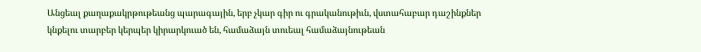Անցեալ քաղաքակրթութեանց պարագային, երբ չկար գիր ու գրականութիւն, վստահաբար դաշինքներ կնքելու տարբեր կերպեր կիրարկուած են, համաձայն տուեալ համաձայնութեան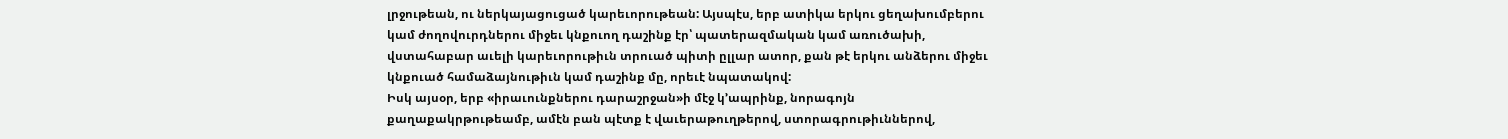լրջութեան, ու ներկայացուցած կարեւորութեան: Այսպէս, երբ ատիկա երկու ցեղախումբերու կամ ժողովուրդներու միջեւ կնքուող դաշինք էր՝ պատերազմական կամ առուծախի, վստահաբար աւելի կարեւորութիւն տրուած պիտի ըլլար ատոր, քան թէ երկու անձերու միջեւ կնքուած համաձայնութիւն կամ դաշինք մը, որեւէ նպատակով:
Իսկ այսօր, երբ «իրաւունքներու դարաշրջան»ի մէջ կ’ապրինք, նորագոյն քաղաքակրթութեամբ, ամէն բան պէտք է վաւերաթուղթերով, ստորագրութիւններով,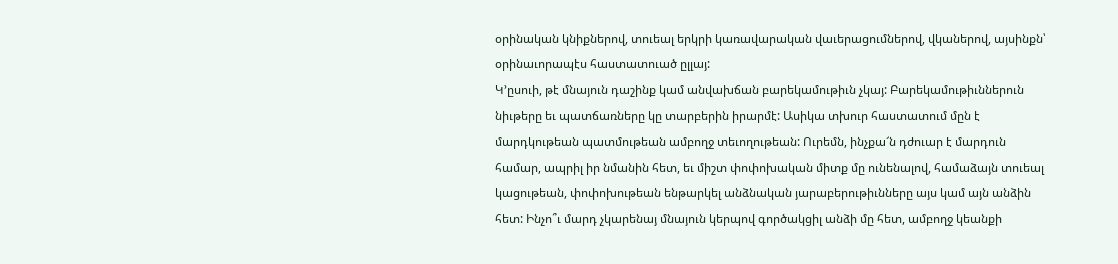օրինական կնիքներով, տուեալ երկրի կառավարական վաւերացումներով, վկաներով, այսինքն՝ օրինաւորապէս հաստատուած ըլլայ:
Կ’ըսուի, թէ մնայուն դաշինք կամ անվախճան բարեկամութիւն չկայ: Բարեկամութիւններուն նիւթերը եւ պատճառները կը տարբերին իրարմէ: Ասիկա տխուր հաստատում մըն է մարդկութեան պատմութեան ամբողջ տեւողութեան: Ուրեմն, ինչքա՜ն դժուար է մարդուն համար, ապրիլ իր նմանին հետ, եւ միշտ փոփոխական միտք մը ունենալով, համաձայն տուեալ կացութեան, փոփոխութեան ենթարկել անձնական յարաբերութիւնները այս կամ այն անձին հետ: Ինչո՞ւ մարդ չկարենայ մնայուն կերպով գործակցիլ անձի մը հետ, ամբողջ կեանքի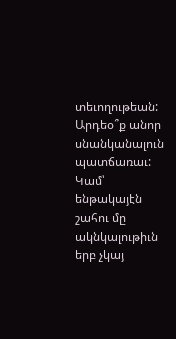տեւողութեան: Արդեօ՞ք անոր սնանկանալուն պատճառաւ: Կամ՝ ենթակայէն շահու մը ակնկալութիւն երբ չկայ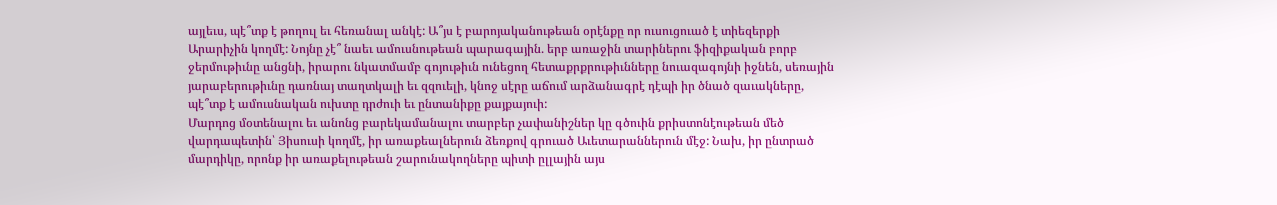այլեւս, պէ՞տք է թողուլ եւ հեռանալ անկէ: Ա՞յս է բարոյականութեան օրէնքը որ ուսուցուած է տիեզերքի Արարիչին կողմէ: Նոյնը չէ՞ նաեւ ամուսնութեան պարագային. երբ առաջին տարիներու ֆիզիքական բորբ ջերմութիւնը անցնի, իրարու նկատմամբ գոյութիւն ունեցող հետաքրքրութիւնները նուազագոյնի իջնեն, սեռային յարաբերութիւնը դառնայ տաղտկալի եւ զզուելի, կնոջ սէրը աճում արձանագրէ դէպի իր ծնած զաւակները, պէ՞տք է ամուսնական ուխտը դրժուի եւ ընտանիքը քայքայուի:
Մարդոց մօտենալու եւ անոնց բարեկամանալու տարբեր չափանիշներ կը գծուին քրիստոնէութեան մեծ վարդապետին՝ Յիսուսի կողմէ, իր առաքեալներուն ձեռքով գրուած Աւետարաններուն մէջ: Նախ, իր ընտրած մարդիկը, որոնք իր առաքելութեան շարունակողները պիտի ըլլային այս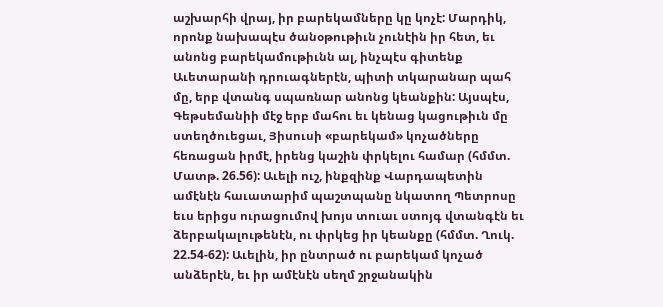աշխարհի վրայ, իր բարեկամները կը կոչէ: Մարդիկ, որոնք նախապէս ծանօթութիւն չունէին իր հետ, եւ անոնց բարեկամութիւնն ալ, ինչպէս գիտենք Աւետարանի դրուագներէն, պիտի տկարանար պահ մը, երբ վտանգ սպառնար անոնց կեանքին: Այսպէս, Գեթսեմանիի մէջ երբ մահու եւ կենաց կացութիւն մը ստեղծուեցաւ, Յիսուսի «բարեկամ» կոչածները հեռացան իրմէ, իրենց կաշին փրկելու համար (հմմտ. Մատթ. 26.56): Աւելի ուշ, ինքզինք Վարդապետին ամէնէն հաւատարիմ պաշտպանը նկատող Պետրոսը եւս երիցս ուրացումով խոյս տուաւ ստոյգ վտանգէն եւ ձերբակալութենէն, ու փրկեց իր կեանքը (հմմտ. Ղուկ. 22.54-62): Աւելին, իր ընտրած ու բարեկամ կոչած անձերէն, եւ իր ամէնէն սեղմ շրջանակին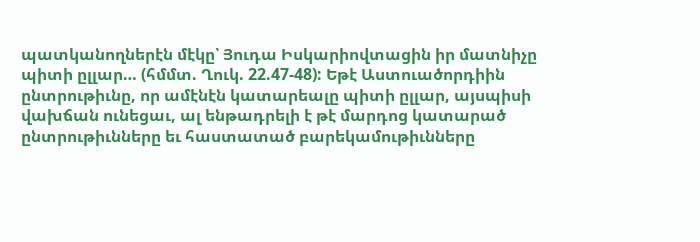պատկանողներէն մէկը՝ Յուդա Իսկարիովտացին իր մատնիչը պիտի ըլլար… (հմմտ. Ղուկ. 22.47-48): Եթէ Աստուածորդիին ընտրութիւնը, որ ամէնէն կատարեալը պիտի ըլլար, այսպիսի վախճան ունեցաւ, ալ ենթադրելի է թէ մարդոց կատարած ընտրութիւնները եւ հաստատած բարեկամութիւնները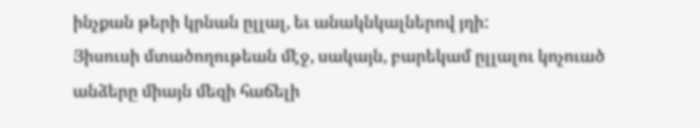ինչքան թերի կրնան ըլլալ, եւ անակնկալներով յղի:
Յիսուսի մտածողութեան մէջ, սակայն, բարեկամ ըլլալու կոչուած անձերը միայն մեզի հաճելի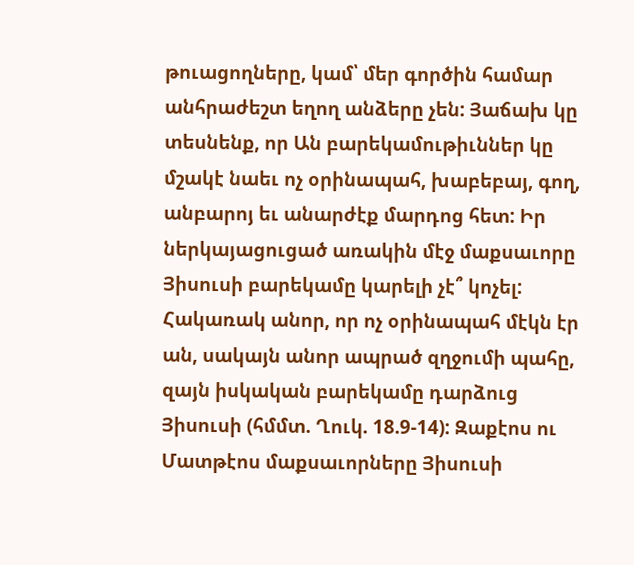թուացողները, կամ՝ մեր գործին համար անհրաժեշտ եղող անձերը չեն: Յաճախ կը տեսնենք, որ Ան բարեկամութիւններ կը մշակէ նաեւ ոչ օրինապահ, խաբեբայ, գող, անբարոյ եւ անարժէք մարդոց հետ: Իր ներկայացուցած առակին մէջ մաքսաւորը Յիսուսի բարեկամը կարելի չէ՞ կոչել: Հակառակ անոր, որ ոչ օրինապահ մէկն էր ան, սակայն անոր ապրած զղջումի պահը, զայն իսկական բարեկամը դարձուց Յիսուսի (հմմտ. Ղուկ. 18.9-14): Զաքէոս ու Մատթէոս մաքսաւորները Յիսուսի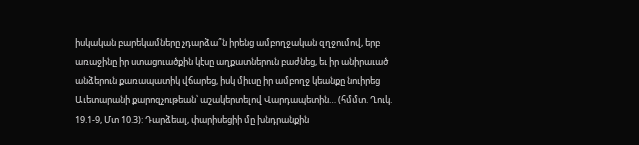իսկական բարեկամները չդարձա՞ն իրենց ամբողջական զղջումով, երբ առաջինը իր ստացուածքին կէսը աղքատներուն բաժնեց, եւ իր անիրաւած անձերուն քառապատիկ վճարեց, իսկ միւսը իր ամբողջ կեանքը նուիրեց Աւետարանի քարոզչութեան՝ աշակերտելով Վարդապետին… (հմմտ. Ղուկ. 19.1-9, Մտ 10.3): Դարձեալ, փարիսեցիի մը խնդրանքին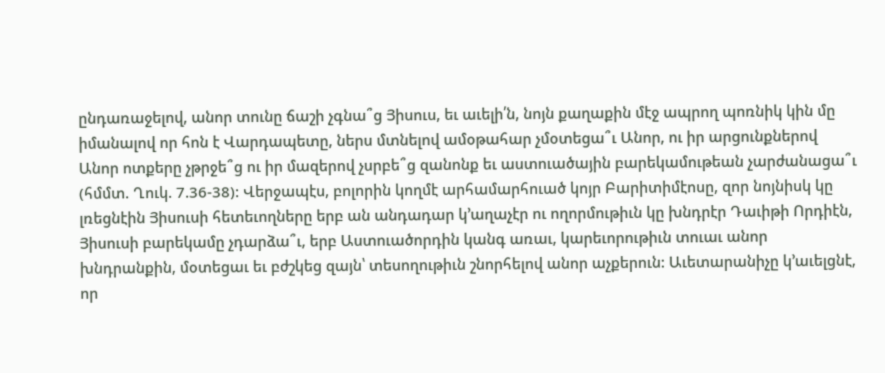ընդառաջելով, անոր տունը ճաշի չգնա՞ց Յիսուս, եւ աւելի՛ն, նոյն քաղաքին մէջ ապրող պոռնիկ կին մը իմանալով որ հոն է Վարդապետը, ներս մտնելով ամօթահար չմօտեցա՞ւ Անոր, ու իր արցունքներով Անոր ոտքերը չթրջե՞ց ու իր մազերով չսրբե՞ց զանոնք եւ աստուածային բարեկամութեան չարժանացա՞ւ (հմմտ. Ղուկ. 7.36-38): Վերջապէս, բոլորին կողմէ արհամարհուած կոյր Բարիտիմէոսը, զոր նոյնիսկ կը լռեցնէին Յիսուսի հետեւողները երբ ան անդադար կ’աղաչէր ու ողորմութիւն կը խնդրէր Դաւիթի Որդիէն, Յիսուսի բարեկամը չդարձա՞ւ, երբ Աստուածորդին կանգ առաւ, կարեւորութիւն տուաւ անոր խնդրանքին, մօտեցաւ եւ բժշկեց զայն՝ տեսողութիւն շնորհելով անոր աչքերուն: Աւետարանիչը կ’աւելցնէ, որ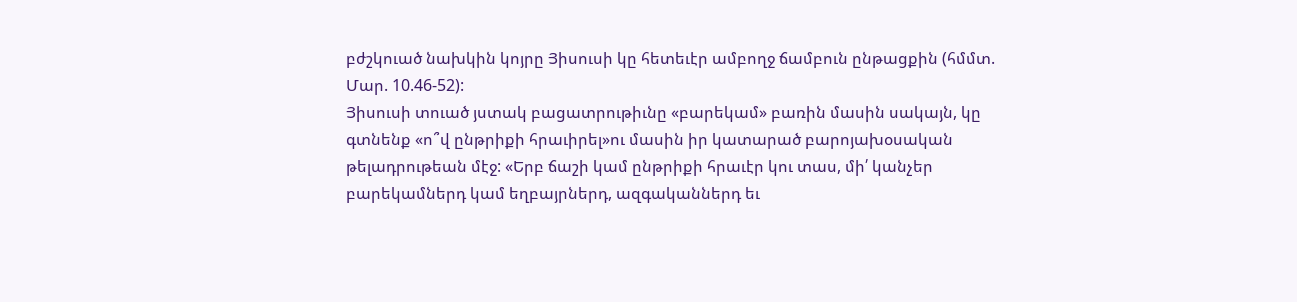բժշկուած նախկին կոյրը Յիսուսի կը հետեւէր ամբողջ ճամբուն ընթացքին (հմմտ. Մար. 10.46-52):
Յիսուսի տուած յստակ բացատրութիւնը «բարեկամ» բառին մասին սակայն, կը գտնենք «ո՞վ ընթրիքի հրաւիրել»ու մասին իր կատարած բարոյախօսական թելադրութեան մէջ: «Երբ ճաշի կամ ընթրիքի հրաւէր կու տաս, մի՛ կանչեր բարեկամներդ կամ եղբայրներդ, ազգականներդ եւ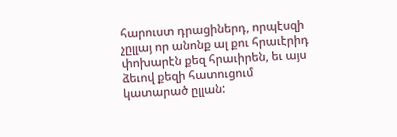հարուստ դրացիներդ, որպէսզի չըլլայ որ անոնք ալ քու հրաւէրիդ փոխարէն քեզ հրաւիրեն, եւ այս ձեւով քեզի հատուցում կատարած ըլլան: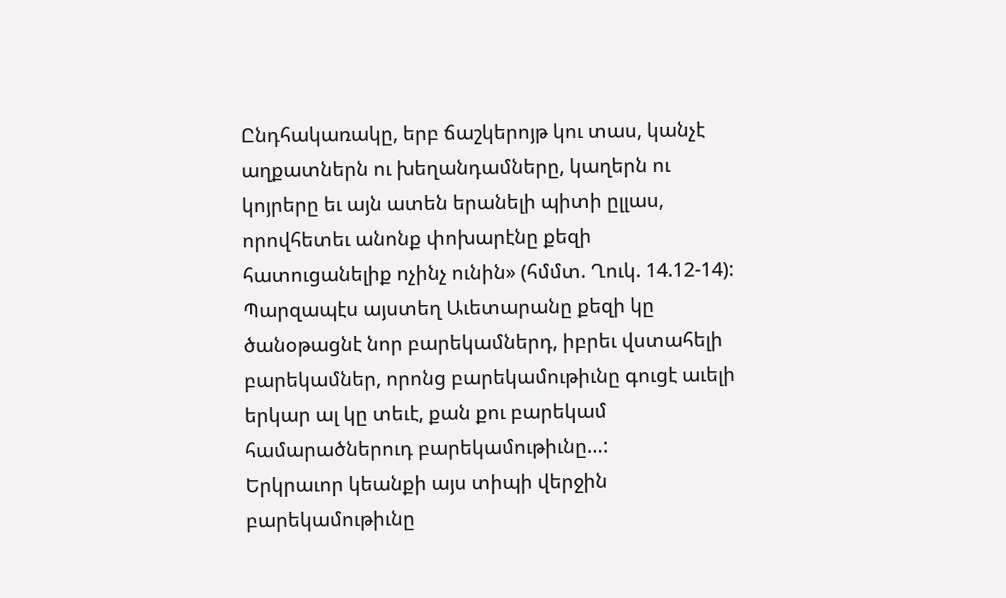Ընդհակառակը, երբ ճաշկերոյթ կու տաս, կանչէ աղքատներն ու խեղանդամները, կաղերն ու կոյրերը եւ այն ատեն երանելի պիտի ըլլաս, որովհետեւ անոնք փոխարէնը քեզի հատուցանելիք ոչինչ ունին» (հմմտ. Ղուկ. 14.12-14): Պարզապէս այստեղ Աւետարանը քեզի կը ծանօթացնէ նոր բարեկամներդ, իբրեւ վստահելի բարեկամներ, որոնց բարեկամութիւնը գուցէ աւելի երկար ալ կը տեւէ, քան քու բարեկամ համարածներուդ բարեկամութիւնը…:
Երկրաւոր կեանքի այս տիպի վերջին բարեկամութիւնը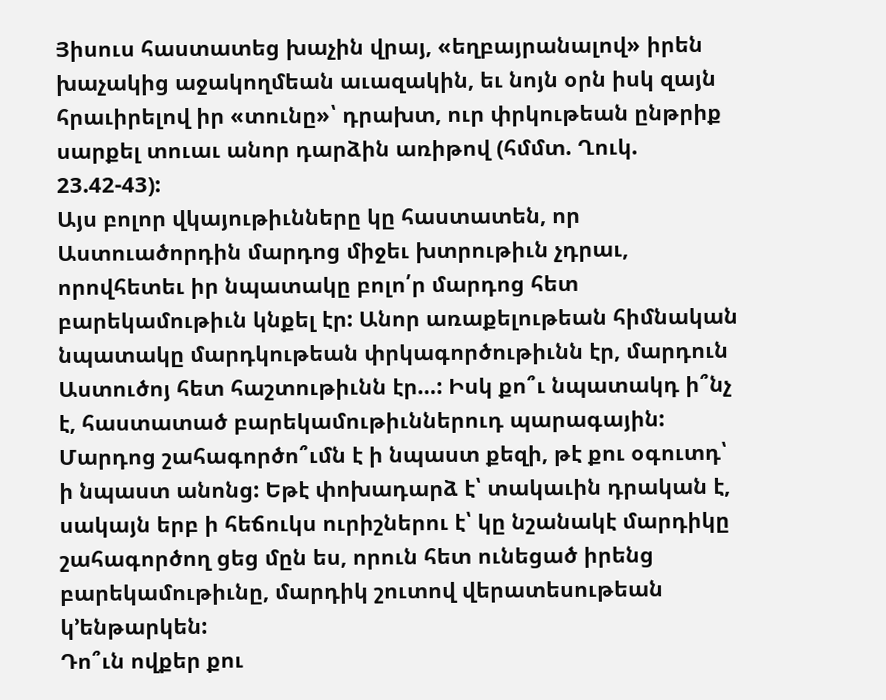Յիսուս հաստատեց խաչին վրայ, «եղբայրանալով» իրեն խաչակից աջակողմեան աւազակին, եւ նոյն օրն իսկ զայն հրաւիրելով իր «տունը»՝ դրախտ, ուր փրկութեան ընթրիք սարքել տուաւ անոր դարձին առիթով (հմմտ. Ղուկ. 23.42-43):
Այս բոլոր վկայութիւնները կը հաստատեն, որ Աստուածորդին մարդոց միջեւ խտրութիւն չդրաւ, որովհետեւ իր նպատակը բոլո՛ր մարդոց հետ բարեկամութիւն կնքել էր: Անոր առաքելութեան հիմնական նպատակը մարդկութեան փրկագործութիւնն էր, մարդուն Աստուծոյ հետ հաշտութիւնն էր…: Իսկ քո՞ւ նպատակդ ի՞նչ է, հաստատած բարեկամութիւններուդ պարագային: Մարդոց շահագործո՞ւմն է ի նպաստ քեզի, թէ քու օգուտդ՝ ի նպաստ անոնց: Եթէ փոխադարձ է՝ տակաւին դրական է, սակայն երբ ի հեճուկս ուրիշներու է՝ կը նշանակէ մարդիկը շահագործող ցեց մըն ես, որուն հետ ունեցած իրենց բարեկամութիւնը, մարդիկ շուտով վերատեսութեան կ’ենթարկեն:
Դո՞ւն ովքեր քու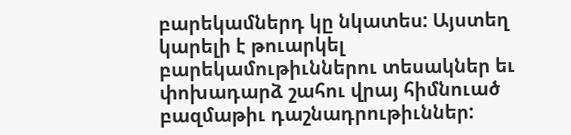բարեկամներդ կը նկատես: Այստեղ կարելի է թուարկել բարեկամութիւններու տեսակներ եւ փոխադարձ շահու վրայ հիմնուած բազմաթիւ դաշնադրութիւններ: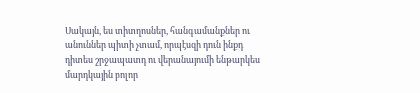Սակայն, ես տիտղոսներ, հանգամանքներ ու անուններ պիտի չտամ, որպէսզի դուն ինքդ դիտես շրջապատդ ու վերանայումի ենթարկես մարդկային բոլոր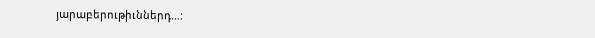յարաբերութիւններդ…: